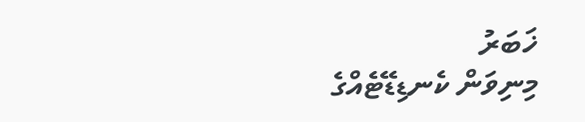ޚަބަރު
މިނިވަން ކެނޑިޑޭޓެއްގެ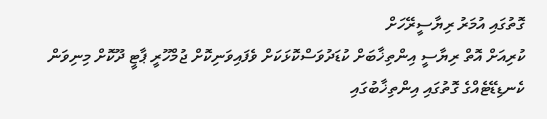ގޮތުގައި އުމަރު ރިޔާސީރޭހަށް
ކުރިއަށް އޮތް ރިޔާސީ އިންތިޚާބަށް ކުޑަދުވަސްކޮޅަކަށް ވެފައިވަނިކޮށް ޖުމްހޫރީ ޕާޓީ ދޫކޮށް މިނިވަން ކެނޑިޑޭޓެއްގެ ގޮތުގައި އިންތިޚާބުގައި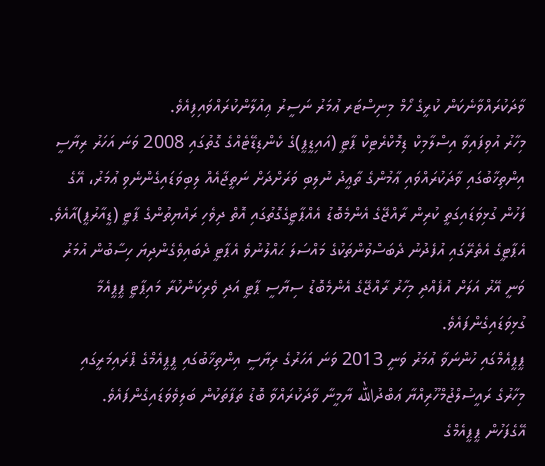ވާދަކުރައްވާނެކަން ކުރީގެ ހޯމް މިނިސްޓަރ ޢުމަރު ނަސީރު ޢިއުލާންކުރައްވައިފިއެވެ.
މިހާރު އުވިފައިވާ އިސްލާމިކް ޑިމޮކްރެޓިކް ޕާޓީ (އައިޑީޕީ)ގެ ކެންޑިޑޭޓެއްގެ ގޮތުގައި 2008 ވަނަ އަހަރު ރިޔާސީ އިންތިޚާބުގައި ވާދަކުރައްވައި ޢާމުންގެ ތާޢީދު ނުލިބި ވަރަށްދަށް ނަތީޖާއެއް ލިބިވަޑައިގެންނެވި ޢުމަރު، އޭގެ ފަހުން ގުޅިވަޑައިގަތީ ކުރިން ރާއްޖޭގެ އެންމެބޮޑު އެއްޕާޓީގެގޮތުގައި އޮތް ދިވެހި ރައްޔިތުންގެ ޕާޓީ (ޑީއާރުޕީ)އާއެވެ. އެޕާޓީގެ އެތެރޭގައި އުފެދުނު ދެބަސްވުންތަކުގެ މައްސަލަ ޙައްލުނުވެ އެޕާޓީ ދެބައިވެގެންދިޔަ ހިސާބުން އުމަރު ވަނީ އޭރު އަލަށް އުފެއްދި މިހާރު ރާއްޖޭގެ އެންމެބޮޑު ސިޔާސީ ޕާޓީ އަދި ވެރިކަންކުރާ މައިޕާޓީ ޕީޕީއެމާ ގުޅިވަޑައިގެންފައެވެ.
ޕީޕީއެމްގައި ހުންނަވާ ޢުމަރު ވަނީ 2013 ވަނަ އަހަރުގެ ރިޔާސީ އިންތިޚާބުގައި ޕީޕީއެމްގެ ޕްރައިމަރީގައި މިހާރުގެ ރައީސުލްޖުމްހޫރިއްޔާ ޢަބްދުالله ޔާމީނާ ވާދަކުރައްވާ ބޮޑު ތަފާތަކުން ބަލިވެވަޑައިގެންފައެވެ.
އޭގެފަހުން ޕީޕީއެމްގެ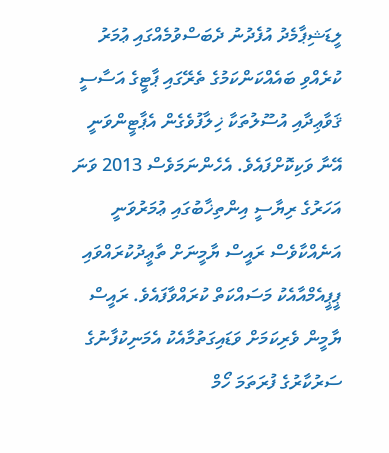ލީޑަޝިޕާމެދު އުފެދުނު ދެބަސްވުމެއްގައި ޢުމަރު ކުރެއްވި ބައެއްކަންކަމުގެ ތެރޭގައި ޕާޓީގެ އަސާސީ ޤަވާޢިދާއި އުސޫލުތަކާ ޚިލާފުވެގެން އެޕާޓީންވަނީ އޭނާ ވަކިކޮށްފައެވެ. އެހެންނަމަވެސް 2013 ވަނަ އަހަރުގެ ރިޔާސީ އިންތިޚާބުގައި ޢުމަރުވަނީ އަނެއްކާވެސް ރައީސް ޔާމީނަށް ތާޢީދުކުރައްވައި ޕީޕީއެމްއާއެކު މަސައްކަތް ކުރައްވާފައެވެ. ރައީސް ޔާމީން ވެރިކަމަށް ވަޑައިގަތުމާއެކު އެމަނިކުފާނުގެ ސަރުކާރުގެ ފުރަތަމަ ހޯމް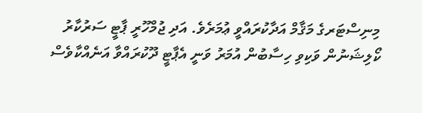މިނިސްޓަރގެ މަޤާމް އަދާކުރައްވީ ޢުމަރެވެ. އަދި ޖުމްހޫރީ ޕާޓީ ސަރުކާރު ކޯލިޝަނުން ވަކިވި ހިސާބުން އުމަރު ވަނީ އެޕާޓީ ދޫކުރައްވާ އަނެއްކާވެސް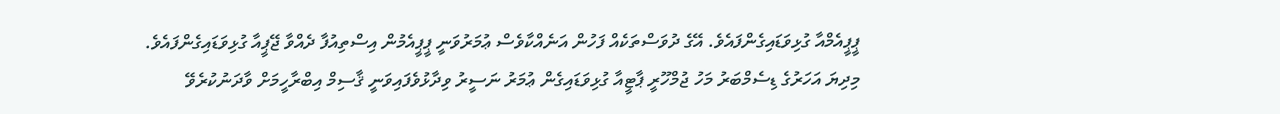ޕީޕީއެމްއާ ގުޅިވަޑައިގެންފައެވެ. އޭގެ ދުވަސްތަކެއް ފަހުން އަނެއްކާވެސް ޢުމަރުވަނީ ޕީޕީއެމުން އިސްތިއުފާ ދެއްވާ ޖޭޕީއާ ގުޅިވަޑައިގެންފައެވެ.
މިދިޔަ އަހަރުގެ ޑިސެމްބަރު މަހު ޖުމްހޫރީ ޕާޓީއާ ގުޅިވަޑައިގެން ޢުމަރު ނަސީރު ވިދާޅުވެފައިވަނީ ޤާސިމް އިބްރާހީމަށް ވާދަނުކުރެވޭ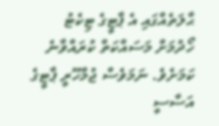ޙާލަތެއްގައި އެ ޕާޓީގެ ޓިކެޓު ހޯދުމަށް މަސައްކަތް ކުރައްވާނެ ކަމަށެވެ. ނަމަވެސް ޖުމްހޫރީ ޕާޓީގެ އަސާސީ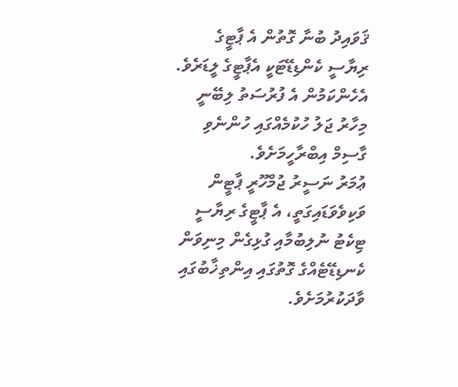ޤަވައިދު ބުނާ ގޮތުން އެ ޕާޓީގެ ރިޔާސީ ކެންޑިޑޭޓަކީ އެޕާޓީގެ ލީޑަރެވެ. އެހެންކަމުން އެ ފުރުސަތު ލިބޭނީ މިހާރު ޖަލު ހުކުމެއްގައި ހުންނެވި ގާސިމް އިބްރާހީމަށެވެ.
ޢުމަރު ނަސީރު ޖުމްހޫރީ ޕާޓީން ވަކިވެވަޑައިގަތީ، އެ ޕާޓީގެ ރިޔާސީ ޓިކެޓު ނުލިބުމާއި ގުޅިގެން މިނިވަން ކެނޑިޑޭޓެއްގެ ގޮތުގައި އިންތިޚާބުގައި ވާދަކުރުމަށެވެ.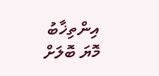އިންތިޚާބު
މޮޔަ ބޮލަށް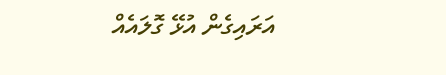އަރައިގެން އުޅޭ ގޮލައެއް